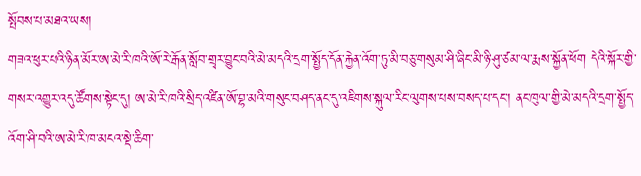སྤོབས་པ་མཐའ་ཡས།
གཟའ་ཕུར་པའི་ཉིན་མོར་ཨ་མེ་རི་ཁའི་ཨོ་རེ་རྒོན་སློབ་གྲྭར་བྱུང་བའི་མེ་མདའི་དྲག་སྤྱོད་དོན་རྐྱེན་འོག་ཏུ་མི་བཅུ་གསུམ་ཤི་ཞིང་མི་ཉི་ཤུ་ཙམ་ལ་རྨས་སྐྱོན་ཕོག དེའི་སྐོར་གྱི་གསར་འགྱུར་འདུ་ཚོགས་སྟེང་དུ། ཨ་མེ་རི་ཁའི་སྲིད་འཛིན་ཨོ་བྷ་མའི་གསུང་བཤད་ནང་དུ་འཇིགས་སྐུལ་རིང་ལུགས་པས་བསད་པ་དང་། ནང་ཁུལ་གྱི་མེ་མདའི་དྲག་སྤྱོད་འོག་ཤི་བའི་ཨ་མེ་རི་ཁ་མངའ་སྡེ་ཆིག་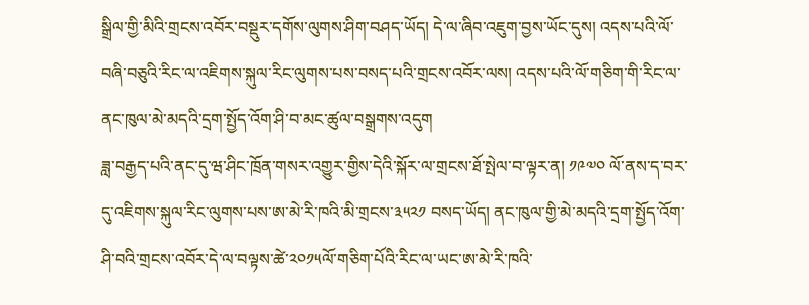སྒྲིལ་གྱི་མིའི་གྲངས་འབོར་བསྡུར་དགོས་ལུགས་ཤིག་བཤད་ཡོད། དེ་ལ་ཞིབ་འཇུག་བྱས་ཡོང་དུས། འདས་པའི་ལོ་བཞི་བཅུའི་རིང་ལ་འཇིགས་སྐུལ་རིང་ལུགས་པས་བསད་པའི་གྲངས་འབོར་ལས། འདས་པའི་ལོ་གཅིག་གི་རིང་ལ་ནང་ཁུལ་མེ་མདའི་དྲག་སྤྱོད་འོག་ཤི་བ་མང་ཚུལ་བསྒྲགས་འདུག
ཟླ་བརྒྱད་པའི་ནང་དུ་ཝ་ཤིང་ཁྲོན་གསར་འགྱུར་གྱིས་དེའི་སྐོར་ལ་གྲངས་ཐོ་སྤེལ་བ་ལྟར་ན། ༡༩༧༠ ལོ་ནས་ད་བར་དུ་འཇིགས་སྐུལ་རིང་ལུགས་པས་ཨ་མེ་རི་ཁའི་མི་གྲངས་༣༥༢༡ བསད་ཡོད། ནང་ཁུལ་གྱི་མེ་མདའི་དྲག་སྤྱོད་འོག་ཤི་བའི་གྲངས་འབོར་དེ་ལ་བལྟས་ཚེ་༢༠༡༥ལོ་གཅིག་པོའི་རིང་ལ་ཡང་ཨ་མེ་རི་ཁའི་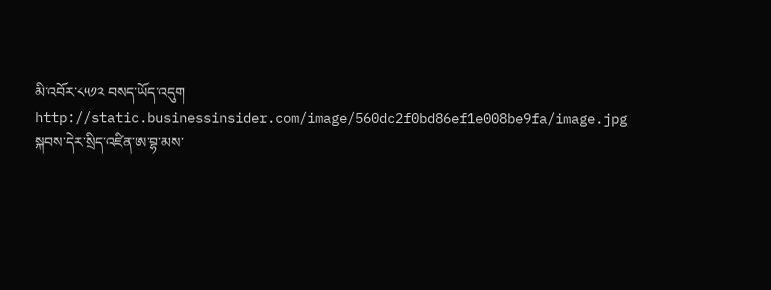མི་འབོར་༨༥༡༢ བསད་ཡོད་འདུག http://static.businessinsider.com/image/560dc2f0bd86ef1e008be9fa/image.jpg
སྐབས་དེར་སྲིད་འཛིན་ཨ་བྷ་མས་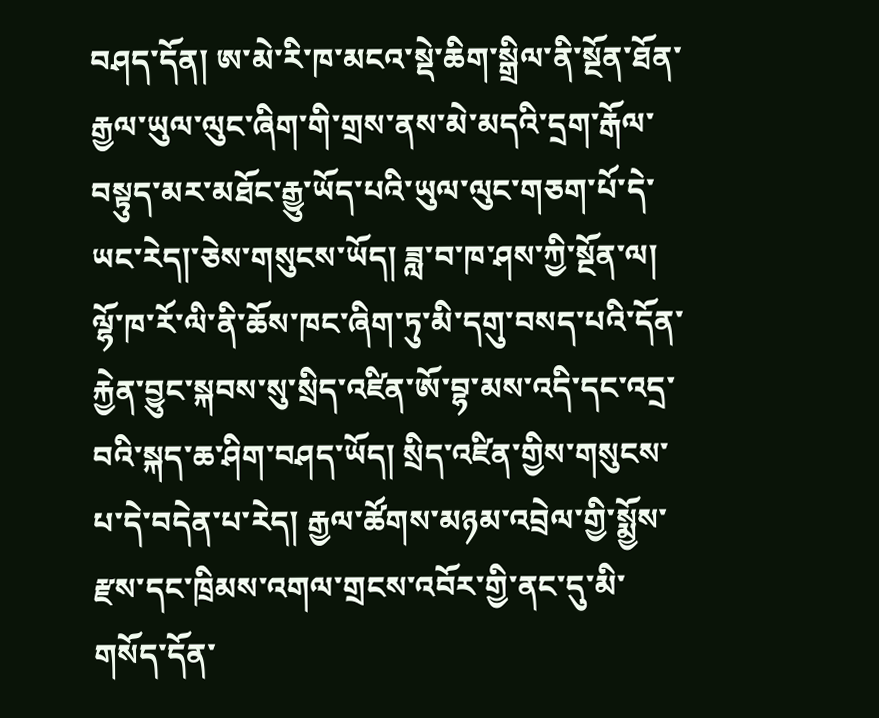བཤད་དོན། ཨ་མེ་རི་ཁ་མངའ་སྡེ་ཆིག་སྒྲིལ་ནི་སྔོན་ཐོན་རྒྱལ་ཡུལ་ལུང་ཞིག་གི་གྲས་ནས་མེ་མདའི་དྲག་རྒོལ་བསྟུད་མར་མཐོང་རྒྱུ་ཡོད་པའི་ཡུལ་ལུང་གཅག་པོ་དེ་ཡང་རེད།་ཅེས་གསུངས་ཡོད། ཟླ་བ་ཁ་ཤས་ཀྱི་སྔོན་ལ། ལྷོ་ཁ་རོ་ལི་ནི་ཆོས་ཁང་ཞིག་ཏུ་མི་དགུ་བསད་པའི་དོན་རྐྱེན་བྱུང་སྐབས་སུ་སྲིད་འཛིན་ཨོ་བྷ་མས་འདི་དང་འདྲ་བའི་སྐད་ཆ་ཤིག་བཤད་ཡོད། སྲིད་འཛིན་གྱིས་གསུངས་པ་དེ་བདེན་པ་རེད། རྒྱལ་ཚོགས་མཉམ་འབྲེལ་གྱི་སྨྱོས་རྫས་དང་ཁྲིམས་འགལ་གྲངས་འབོར་གྱི་ནང་དུ་མི་གསོད་དོན་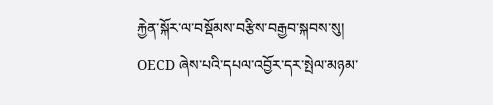རྐྱེན་སྐོར་ལ་བསྡོམས་བརྩིས་བརྒྱབ་སྐབས་སུ། OECD ཞེས་པའི་དཔལ་འབྱོར་དར་སྤེལ་མཉམ་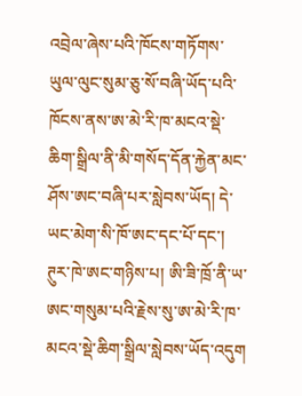འབྲེལ་ཞེས་པའི་ཁོངས་གཏོགས་ཡུལ་ལུང་སུམ་ཅུ་སོ་བཞི་ཡོད་པའི་ཁོངས་ནས་ཨ་མེ་རི་ཁ་མངའ་སྡེ་ཆིག་སྒྲིལ་ནི་མི་གསོད་དོན་རྐྱེན་མང་ཤོས་ཨང་བཞི་པར་སླེབས་ཡོད། དེ་ཡང་མེག་སི་ཁོ་ཨང་དང་པོ་དང་། ཊུར་ཁེ་ཨང་གཉིས་པ། ཨི་ཟི་ཁྲོ་ནི་ཡ་ཨང་གསུམ་པའི་རྗེས་སུ་ཨ་མེ་རི་ཁ་མངའ་སྡེ་ཆིག་སྒྲིལ་སླེབས་ཡོད་འདུག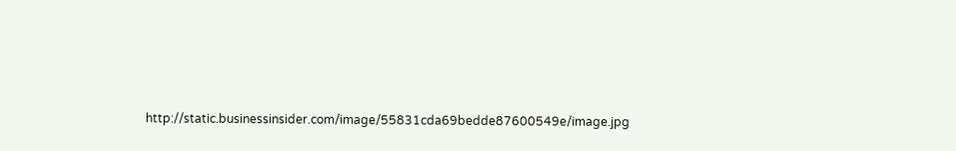http://static.businessinsider.com/image/55831cda69bedde87600549e/image.jpg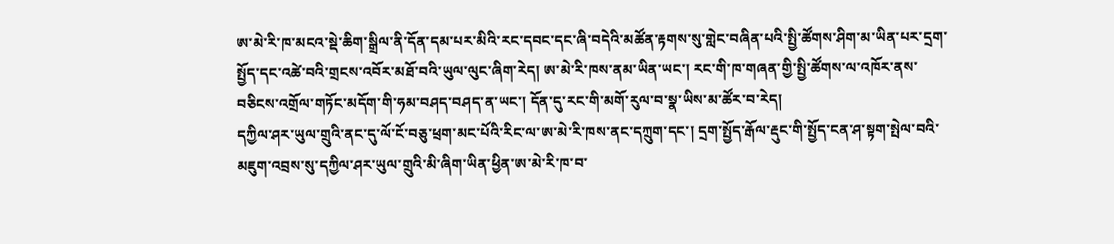ཨ་མེ་རི་ཁ་མངའ་སྡེ་ཆིག་སྒྲིལ་ནི་དོན་དམ་པར་མིའི་རང་དབང་དང་ཞི་བདེའི་མཚོན་རྟགས་སུ་གླེང་བཞིན་པའི་སྤྱི་ཚོགས་ཤིག་མ་ཡིན་པར་དྲག་སྤྱོད་དང་འཚེ་བའི་གྲངས་འབོར་མཐོ་བའི་ཡུལ་ལུང་ཞིག་རེད། ཨ་མེ་རི་ཁས་ནམ་ཡིན་ཡང་། རང་གི་ཁ་གཞན་གྱི་སྤྱི་ཚོགས་ལ་འཁོར་ནས་བཅིངས་འགྲོལ་གཏོང་མདོག་གི་ཧམ་བཤད་བཤད་ན་ཡང་། དོན་དུ་རང་གི་མགོ་རུལ་བ་སྣ་ཡིས་མ་ཚོར་བ་རེད།
དཀྱིལ་ཤར་ཡུལ་གྲུའི་ནང་དུ་ལོ་ངོ་བཅུ་ཕྲག་མང་པོའི་རིང་ལ་ཨ་མེ་རི་ཁས་ནང་དཀྲུག་དང་། དྲག་སྤྱོད་རྒོལ་རྡུང་གི་སྤྱོད་ངན་ཤ་སྟག་སྤེལ་བའི་མཇུག་འབྲས་སུ་དཀྱིལ་ཤར་ཡུལ་གྲུའི་མི་ཞིག་ཡིན་ཕྱིན་ཨ་མེ་རི་ཁ་བ་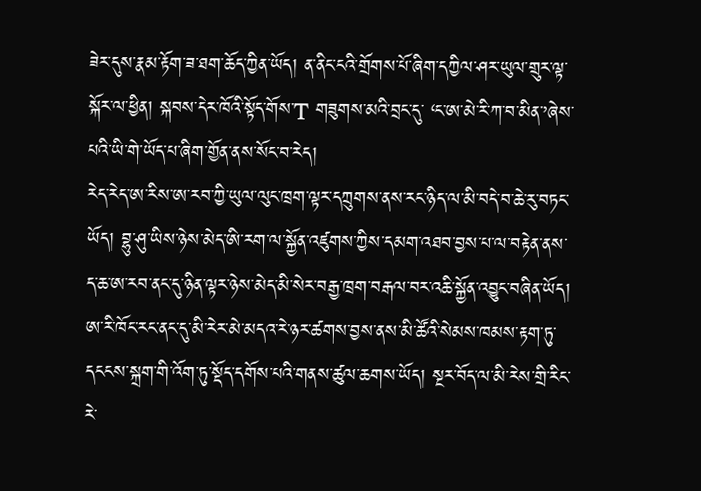ཟེར་དུས་རྣམ་རྟོག་ཟ་ཐག་ཆོད་ཀྱིན་ཡོད། ན་ནིང་ངའི་གྲོགས་པོ་ཞིག་དཀྱིལ་ཤར་ཡུལ་གྲུར་ལྟ་སྐོར་ལ་ཕྱིན། སྐབས་དེར་ཁོའི་སྟོད་གོས་T གཟུགས་མའི་བྲང་དུ་ ‘ང་ཨ་མེ་རི་ཀ་བ་མིན་’ཞེས་པའི་ཡི་གེ་ཡོད་པ་ཞིག་གྱོན་ནས་སོང་བ་རེད།
རེད་རེད་ཨ་རིས་ཨ་རབ་ཀྱི་ཡུལ་ལུང་ཁྲག་ལྟར་དཀྲུགས་ནས་རང་ཉིད་ལ་མི་བདེ་བ་ཆེ་རུ་བཏང་ཡོད། བྷུ་ཤུ་ཡིས་ཉེས་མེད་ཨི་རག་ལ་སྐྱོན་འཛུགས་ཀྱིས་དམག་འཐབ་བྱས་པ་ལ་བརྟེན་ནས་ད་ཆ་ཨ་རབ་ནང་དུ་ཉིན་ལྟར་ཉེས་མེད་མི་སེར་བརྒྱ་ཁྲག་བརྒལ་བར་འཆི་སྐྱོན་འབྱུང་བཞིན་ཡོད། ཨ་རི་ཁོང་རང་ནང་དུ་མི་རེར་མེ་མདའ་རེ་ཉར་ཚགས་བྱས་ནས་མི་ཚོའི་སེམས་ཁམས་རྟག་ཏུ་དངངས་སྐྲག་གི་འོག་ཏུ་སྡོད་དགོས་པའི་གནས་ཚུལ་ཆགས་ཡོད། སྔར་བོད་ལ་མི་རེས་གྲི་རིང་རེ་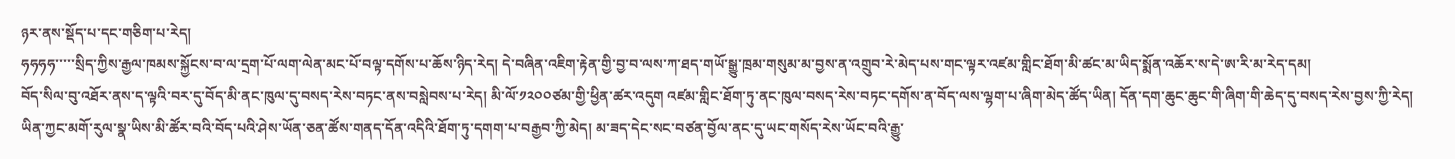ཉར་ནས་སྡོད་པ་དང་གཅིག་པ་རེད།
ཧཧཧཧ་་་་་སྲིད་ཀྱིས་རྒྱལ་ཁམས་སྐྱོངས་བ་ལ་དྲག་པོ་ལག་ལེན་མང་པོ་བལྟ་དགོས་པ་ཆོས་ཉིད་རེད། དེ་བཞིན་འཇིག་རྟེན་གྱི་བྱ་བ་ལས་ཀ་ཐད་གཡོ་སྒྱུ་ཁྲམ་གསུམ་མ་བྱས་ན་འགྲུབ་རེ་མེད་པས་གང་ལྟར་འཛམ་གླིང་ཐོག་མི་ཚང་མ་ཡིད་སྨོན་འཆོར་ས་དེ་ཨ་རི་མ་རེད་དམ།
བོད་སིལ་བུ་འཐོར་ནས་ད་ལྟའི་བར་དུ་བོད་མི་ནང་ཁུལ་དུ་བསད་རེས་བཏང་ནས་བསླེབས་པ་རེད། མི་ལོ་༡༢༠༠ཙམ་གྱི་ཕྱིན་ཚར་འདུག འཛམ་གླིང་ཐོག་ཏུ་ནང་ཁུལ་བསད་རེས་བཏང་དགོས་ན་བོད་ལས་ལྷག་པ་ཞིག་མེད་ཚོད་ཡིན། དོན་དག་ཆུང་ཆུང་གི་ཞིག་གི་ཆེད་དུ་བསད་རེས་བྱས་ཀྱི་རེད།
ཡིན་ཀྱང་མགོ་རུལ་སྣ་ཡིས་མི་ཚོར་བའི་བོད་པའི་ཤེས་ཡོན་ཅན་ཚོས་གནད་དོན་འདིའི་ཐོག་ཏུ་དགག་པ་བརྒྱབ་ཀྱི་མེད། མ་ཟད་དེང་སང་བཙན་བྱོལ་ནང་དུ་ཡང་གསོད་རེས་ཡོང་བའི་རྒྱུ་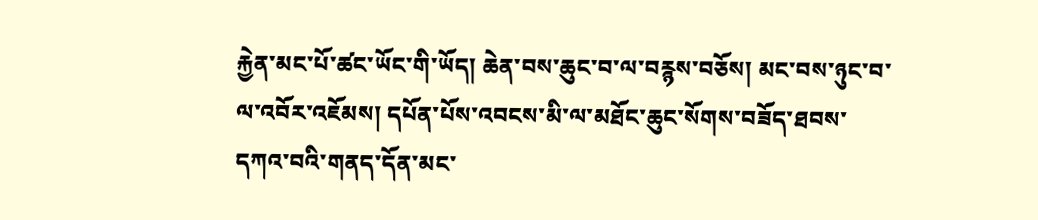རྐྱེན་མང་པོ་ཚང་ཡོང་གི་ཡོད། ཆེན་བས་ཆུང་བ་ལ་བརྙས་བཅོས། མང་བས་ཉུང་བ་ལ་འབོར་འཇོམས། དཔོན་པོས་འབངས་མི་ལ་མཐོང་ཆུང་སོགས་བཟོད་ཐབས་དཀའ་བའི་གནད་དོན་མང་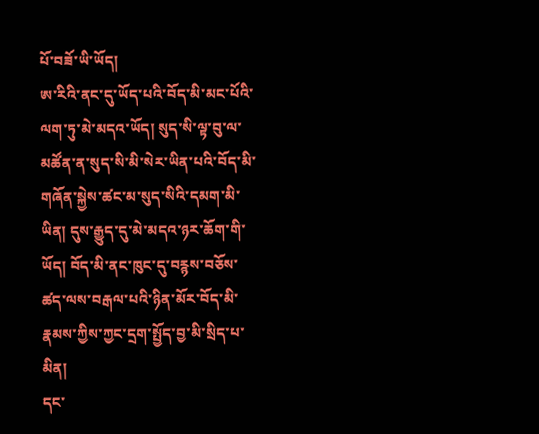པོ་བཟོ་ཡི་ཡོད།
ཨ་རིའི་ནང་དུ་ཡོད་པའི་བོད་མི་མང་པོའི་ལག་ཏུ་མེ་མདའ་ཡོད། སུད་སི་ལྟ་བུ་ལ་མཚོན་ན་སུད་སི་མི་སེར་ཡིན་པའི་བོད་མི་གཞོན་སྐྱེས་ཚང་མ་སུད་སིའི་དམག་མི་ཡིན། དུས་རྒྱུད་དུ་མེ་མདའ་ཉར་ཆོག་གི་ཡོད། བོད་མི་ནང་ཁུང་དུ་བརྙས་བཅོས་ཚད་ལས་བརྒལ་པའི་ཉིན་མོར་བོད་མི་རྣམས་ཀྱིས་ཀྱང་དྲག་སྤྱོད་བྱ་མི་སྲིད་པ་མིན།
དང་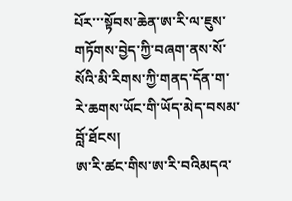པོར་་་སྟོབས་ཆེན་ཨ་རི་ལ་ཇུས་གཏོགས་བྱེད་ཀྱི་བཞག་ནས་སོ་སོའི་མི་རིགས་ཀྱི་གནད་དོན་ག་རེ་ཆགས་ཡོང་གི་ཡོད་མེད་བསམ་བློ་ཐོངས།
ཨ་རི་ཚང་གིས་ཨ་རི་བའིམདའ་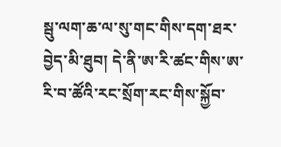སྦུ་ལག་ཆ་ལ་སུ་གང་གིས་དག་ཐར་བྱེད་མི་ཐུབ། དེ་ནི་ཨ་རི་ཚང་གིས་ཨ་རི་བ་ཚོའི་རང་སྲོག་རང་གིས་སྐྱོབ་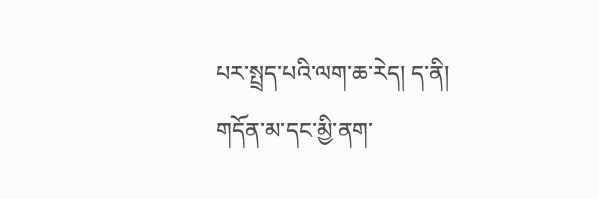པར་སྤྲད་པའི་ལག་ཆ་རེད། ད་ནི། གདོན་མ་དང་མྱི་ནག་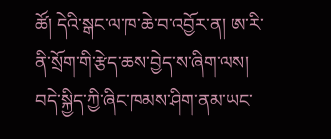ཚོ། དེའི་སྒང་ལ་ཁ་ཆེ་བ་འབྱོར་ན། ཨ་རི་ནི་སྲོག་གི་རྩེད་ཆས་བྱེད་ས་ཞིག་ལས། བདེ་སྐྱིད་ཀྱི་ཞིང་ཁམས་ཤིག་ནམ་ཡང་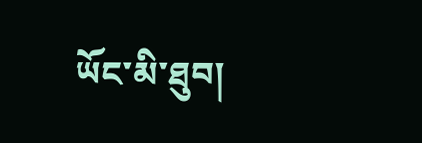ཡོང་མི་ཐུབ།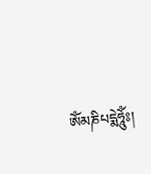ཨོཾམཎིཔདྨེཧཱོུཾཿ།